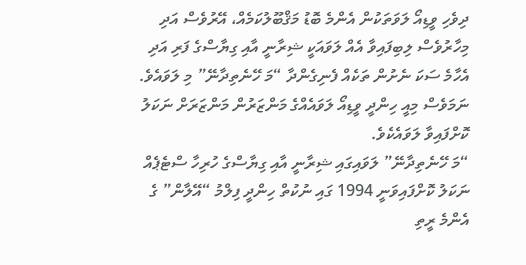ދިވެހި ވީޑިއޯ ލަވަތަކުން އެންމެ ބޮޑު މަޤްބޫލުކަމެއް، އޭރުވެސް އަދި މިހާރުވެސް ލިބިފައިވާ އެއް ލަވައަކީ ޝިރާނީ އާއި ގިޔާސްގެ ފަރި އަދި އެހާމެ ސަކަ ނެށުން ތަކެއް ފެނިގެންދާ “މަ ހޭނެތިދާނޭ” މި ލަވައެވެ. ނަމަވެސް މިއީ ހިންދީ ވީޑިއޯ ލަވައެއްގެ މަންޒަރުން މަންޒަރަށް ނަކަލު ކޮށްފައިވާ ލަވައެކެވެ.
“މަ ހޭނެތިދާނޭ” ލަވައިގައި ޝިރާނީ އާއި ގިޔާސްގެ ހުރިހާ ސްޓެޕެއް ނަކަލު ކޮށްފައިވަނީ 1994 ގައި ނުކުތް ހިންދީ ފިލްމު “އޭލާން” ގެ އެންމެ ރީތި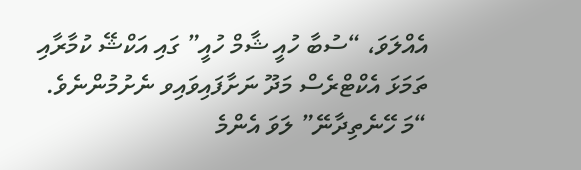އެއްލަވަ، “ސުބާ ހުއީ ޝާމް ހުއީ” ގައި އަކްޝޭ ކުމާރާއި ތަމަޅަ އެކްޓްރެސް މަދޫ ނަށާފައިވައިވ ނެށުމުންނެވެ.
“މަ ހޭނެތިދާނޭ” ލަވަ އެންމެ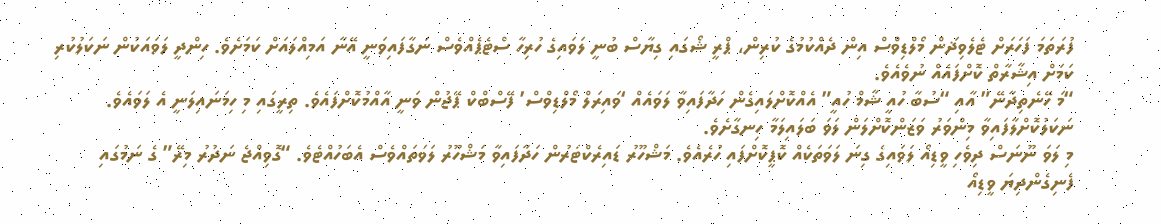ފުރަތަމަ ފަހަރަށް ޓެލެވިޛަން މޯލްޑިވްސް އިން ދެއްކުމުގެ ކުރިން، ޕްރީ ޝޯގައި ގިޔާސް ބުނީ ލަވައިގެ ހުރިހާ ސްޓެޕެއްވެސް ނަގާފައިވަނީ އޭނާ އަމިއްލައަށް ކަމަށެވެ. ހިންދީ ލަވައަކުން ނަކަލުކުރި ކަމަށް އިޝާރާތް ކޮށްފައެއް ނުވެއެވެ.
“މަ ހޭނެތިދާނޭ” އާއި “ސުބާ ހުއީ ޝާމް ހުއީ” އެއްކޮށްލައިގެން ހަދާފައިވާ ލަވައެއް ‘ވައިރަލް މޯލްޑިވްސް’ ފޭސްބްކް ޕޭޖުން ވަނީ އާއްމުކޮށްފައެވެ. ތިރީގައި މި ހިމަނައިލަނީ އެ ލަވައެވެ. ނަކަލުކޮށްލާފައިވާ މިންވަރު ވަޒަންކޮށްލަން ލަވަ ބަލައިލަމާ ހިނގާށެވެ.
މި ލަވަ ނޫނަސް ދިވެހި ވީޑިއޯ ލަވައިގެ ގިނަ ލަވަތަކެއް ކޮޕީކޮށްފައި ހުރެއެވެ. މަޝްހޫރު ޑައިރެކްޓަރުން ހަދާފައިވާ މަޝްހޫރު ލަވަތައްވެސް އެބަހުއްޓެވެ. “ގޮވިއްޖެ ނަދުރު މިރޭ” ގެ ނަމުގައި ފެނިގެންދިޔަ ވީޑިއޯ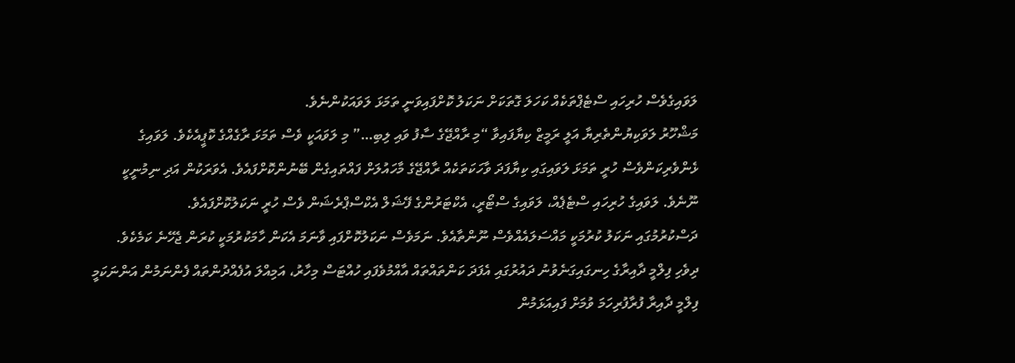ލަވައިގެވެސް ހުރިހައި ސްޓެޕްތަކެއް ކަހަލަ ގޮތަކަށް ނަކަލު ކޮށްފައިވަނީ ތަމަޅަ ލަވައަކުންނެވެ.
މަޝްހޫރު ލަވަކިޔުންތެރިޔާ އަލީ ރަމީޒް ކިޔާފައިވާ “މި ރާއްޖޭގެ ސާފު ވައި ލިބި…” މި ލަވައަކީ ވެސް ތަމަޅަ ރާގެއްގެ ކޮޕީއެކެވެ. ލަވައިގެ ޅެންވެރިކަންވެސް ހުރީ ތަމަޅަ ލަވައިގައި ކިޔާފަދަ ވާހަކަތަކެއް ރާއްޖޭގެ މާހައުލަށް ފައްތައިގެން ބޭނުންކޮށްފައެވެ. އެވަރަކުން އަދި ނިމުނީކީ ނޫނެވެ. ލަވައިގެ ހުރިހައި ސްޓެޕެއް، ލަވައިގެ ސްޓޯރީ، އެކްޓަރުންގެ ފޭޝަލް އެކްސްޕްރެޝަން ވެސް ހުރީ ނަކަލުކޮށްފައެވެ.
ދަސްކުރުމުގައި ނަކަލު ކުރުމަކީ މައްސަލައެއްވެސް ނޫންތާއެވެ. ނަމަވެސް ނަކަލުކޮށްފައި ވާނަމަ އެކަން ހާމަކުރުމަކީ ކުރަން ޖެހޭނެ ކަމެކެވެ.
ދިވެހި ފިލްމީ ދާއިރާގެ ހިނގައިގަނެވުނު ދައުރުގައި އެފަދަ ކަންތައްތައް އާއްމުވެފައި ހުއްޓަސް މިހާރު، އަމިއްލަ އުފެއްދުންތައް ފެންނަމުން އަންނަކަމީ ފިލްމީ ދާއިރާ ފުރާފުރިހަމަ ވުމަށް ފައިއަޅަމުން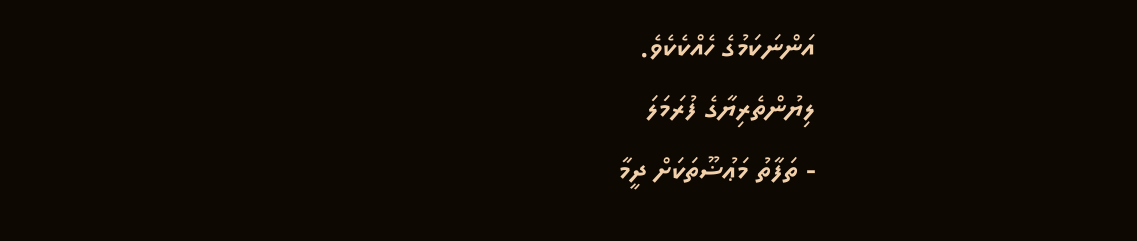އަންނަކަމުގެ ހެއްކެކެވެ.
ލިޔުންތެރިޔާގެ ފުރަމަލަ
- ތަފާތު މަޢުޟޫތަކަށް ދީމާ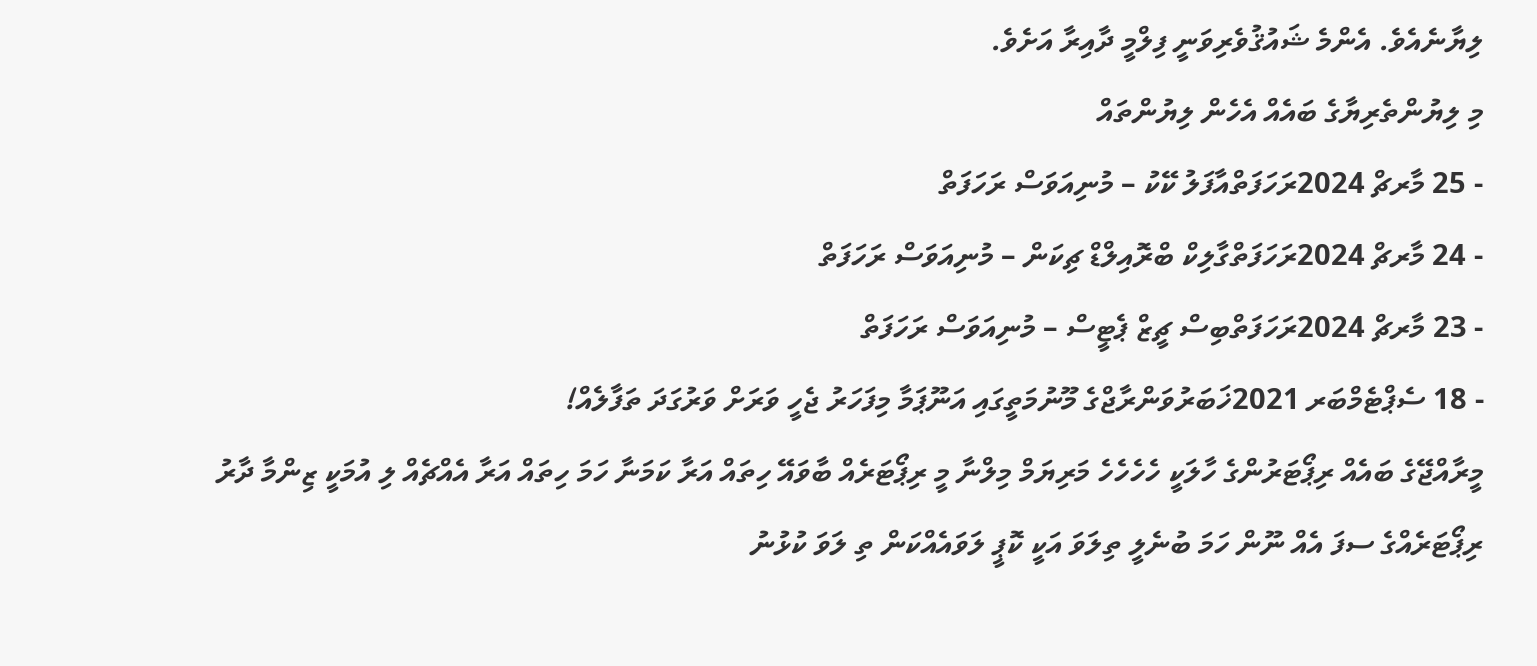ލިޔާނެއެވެ. އެންމެ ޝައުޤުވެރިވަނީ ފިލްމީ ދާއިރާ އަށެވެ.
މި ލިޔުންތެރިޔާގެ ބައެއް އެހެން ލިޔުންތައް
- 25 މާރޗް 2024ރަހަފަތްއާފަލު ކޭކު – މުނިއަވަސް ރަހަފަތް
- 24 މާރޗް 2024ރަހަފަތްގާލިކް ބްރޮއިލްޑް ޗިކަން – މުނިއަވަސް ރަހަފަތް
- 23 މާރޗް 2024ރަހަފަތްބިސް ޗީޒް ޕެޓީސް – މުނިއަވަސް ރަހަފަތް
- 18 ސެޕްޓެމްބަރ 2021ޚަބަރުވަންރާޖްގެ މޫނުމަތީގައި އަނޫޕަމާ މިފަހަރު ޖެހީ ވަރަށް ވަރުގަދަ ތަފާލެއް!
މީރާއްޖޭގެ ބައެއް ރިޕޯޓަރުންގެ ހާލަކީ ހެހެހެހެ މަރިޔަމް މިލްނާ މީ ރިޕޯޓަރެއް ބާވައޭ ހިތައް އަރާ ކަމަނާ ހަމަ ހިތައް އަރާ އެއްޗެއް ލި އުމަކީ ޒިންމާ ދާރު ރިޕޯޓަރެއްގެ ސފަ އެއް ނޫން ހަމަ ބުނެލީ ތިލަވަ އަކީ ކޮޕީ ލަވައެއްކަން ތި ލަވަ ކުޅުނު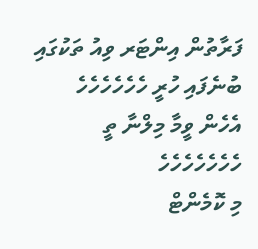ފަރާތުން އިންޓަރ ވިއު ތަކުގައި ބުނެފައި ހުރީ ހެހެހެހެހެހެ
އެހެން ވީމާ މިލްނާ ތީ ހެހެހެހެހެހެހެ
މި ކޮމެންޓް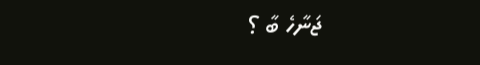ޖަނާހެ ބާ ؟